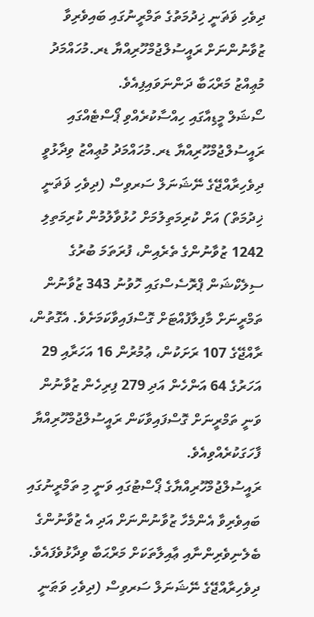ދިވެހި ޥަޡަނީ ޚިދުމަތުގެ ތަމްރީނުގައި ބައިވެރިވާ ޒުވާނުންނަށް ރައީސުލްޖުމްހޫރިއްޔާ ޑރ.މުހައްމަދު މުޢިއްޒު މަރްޙަބާ ދަންނަވައިފިއެވެ.
ސޯޝަލް މީޑިއާގައި ހިއްސާކުރެއްވި ޕޯސްޓެއްގައި ރައީސުލްޖުމްހޫރިއްޔާ ޑރ.މުހައްމަދު މުޢިއްޒު ވިދާޅުވީ ދިވެހިރާއްޖޭގެ ނޭޝަނަލް ސަރވިސް (ދިވެހި ޥަޡަނީ ޚިދުމަތް) އަށް ކުރިމަތިލުމަށް ހުޅުވާލުމުން ކުރިމަތިލި 1242 ޒުވާނުންގެ ތެރެއިން، ފުރަތަމަ ބުރުގެ ސިލެކްޝަން ޕްރޮސެސްގައި ހޮވުނު 343 ޒުވާނުން ތަމްރީނަށް މާފިލާފުއްޓަށް ގޮސްފައިވާކަމަށެވެ. އެގޮތުން، ރާއްޖޭގެ 107 ރަށަކުން، ޢުމުރުން 16 އަހަރާއި 29 އަހަރުގެ 64 އަންހެން އަދި 279 ފިރިހެން ޒުވާނުން ވަނީ ތަމްރީނަށް ގޮސްފައިވާކަން ރައީސުލްޖުމްހޫރިއްޔާ ފާހަގަކުރެއްވިއެވެ.
ރައީސުލްޖުމްހޫރިއްޔާގެ ޕޯސްޓުގައި ވަނީ މި ތަމްރީނުގައި ބައިވެރިވާ އެންމެހާ ޒުވާނުންނަށް އަދި އެ ޒުވާނުންގެ ބެލެނިވެރިންނާއި ޢާއިލާތަކަށް މަރްޙަބާ ވިދާޅުވެފައެވެ.
ދިވެހިރާއްޖޭގެ ނޭޝަނަލް ސަރވިސް (ދިވެހި ވަޠަނީ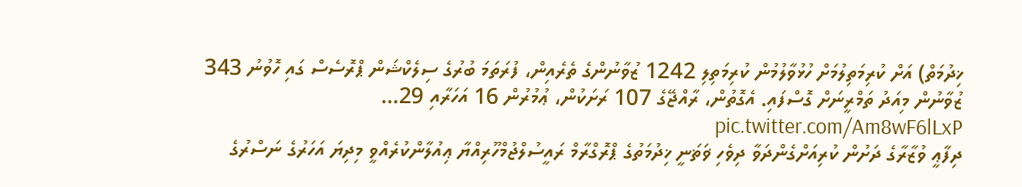ޚިދުމަތް) އަށް ކުރިމަތިލުމަށް ހުޅުވާލުމުން ކުރިމަތިލި 1242 ޒުވާނުންގެ ތެރެއިން، ފުރަތަމަ ބުރުގެ ސިލެކްޝަން ޕްރޮސެސް ގައި ހޮވުނު 343 ޒުވާނުން މިއަދު ތަމްރީނަށް ގޮސްފައި. އެގޮތުން، ރާއްޖޭގެ 107 ރަށަކުން، ޢުމުރުން 16 އަހަރާއި 29… pic.twitter.com/Am8wF6lLxP
ދިފާޢީ ވުޒާރާގެ ދަށުން ކުރިއަށްގެންދަވާ ދިވެހި ޥަޡަނީ ޚިދުމަތުގެ ޕްރޮގްރާމް ރައީސުލްޖުމްހޫރިއްޔާ ޢިއުލާންކުރެއްވީ މިދިޔަ އަހަރުގެ ނަސްރުގެ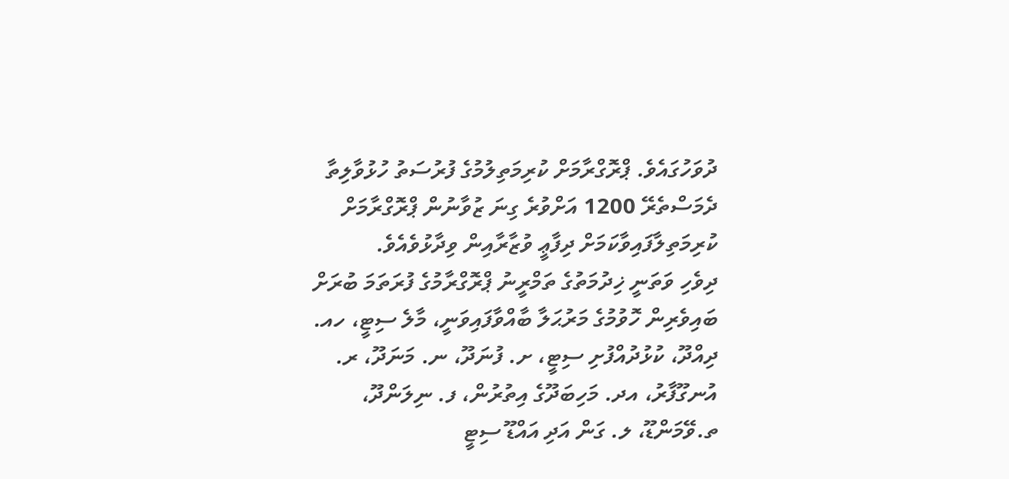ދުވަހުގައެވެ. ޕްރޮގްރާމަށް ކުރިމަތިލުމުގެ ފުރުސަތު ހުޅުވާލިތާ ދެމަސްތެރޭ 1200 އަށްވުރެ ގިނަ ޒުވާނުން ޕްރޮގްރާމަށް ކުރިމަތިލާފައިވާކަމަށް ދިފާޢީ ވުޒާރާއިން ވިދާޅުވެއެވެ.
ދިވެހި ވަތަނީ ޚިދުމަތުގެ ތަމްރީނު ޕްރޮގްރާމުގެ ފުރަތަމަ ބުރަށް ބައިވެރިން ހޮވުމުގެ މަރުޙަލާ ބާއްވާފައިވަނީ، މާލެ ސިޓީ، ހއ. ދިއްދޫ، ކުޅުދުއްފުށި ސިޓީ، ށ. ފުނަދޫ، ނ. މަނަދޫ، ރ. އުނގޫފާރު، އދ. މަހިބަދޫގެ އިތުރުން، ފ. ނިލަންދޫ، ތ.ވޭމަންޑޫ، ލ. ގަން އަދި އައްޑޫ ސިޓީ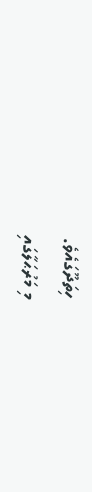ހިތަދޫގައެވެ.
މި މަރުޙަލާގައި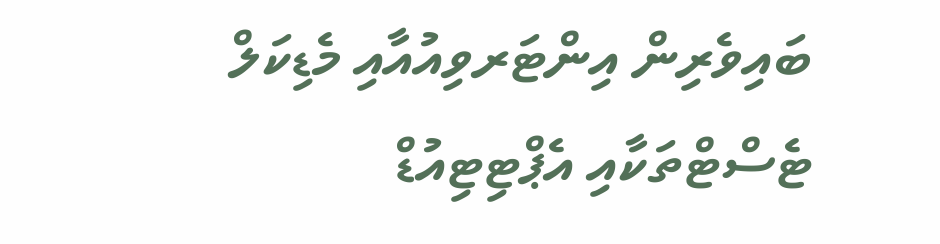ބައިވެރިން އިންޓަރވިއުއާއި މެޑިކަލް ޓެސްޓްތަކާއި އެޕްޓިޓިއުޑް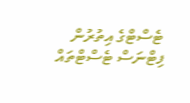ޓެސްޓްގެ އިތުރުން ފިޓްނަސް ޓެސްޓްތައް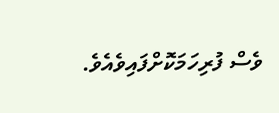ވެސް ފުރިހަމަކޮށްފައިވެއެވެ.